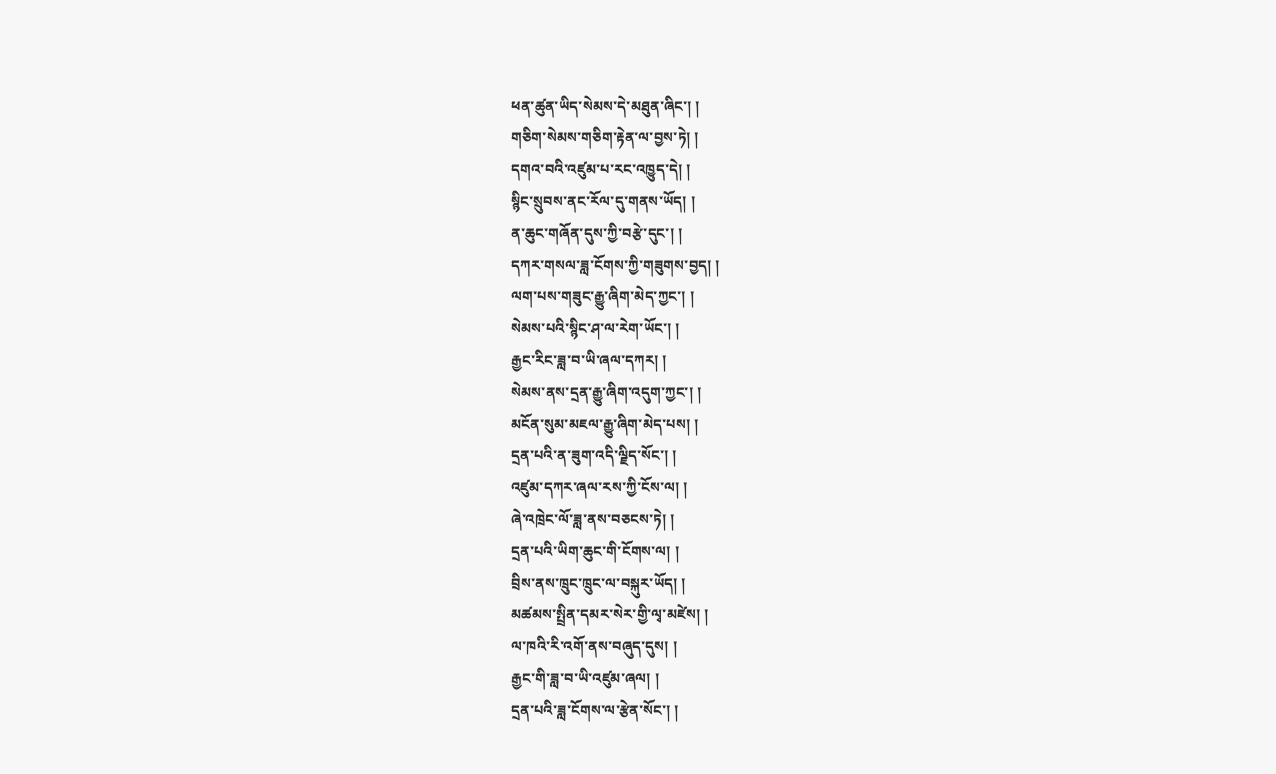ཕན་ཚུན་ཡིད་སེམས་དེ་མཐུན་ཞིང་། །
གཅིག་སེམས་གཅིག་རྟེན་ལ་བྱས་ཏེ། །
དགའ་བའི་འཛུམ་པ་རང་འཁྱུད་དེ། །
སྙིང་སྲུབས་ནང་རོལ་དུ་གནས་ཡོད། །
ན་ཆུང་གཞོན་དུས་ཀྱི་བརྩེ་དུང་། །
དཀར་གསལ་ཟླ་ངོགས་ཀྱི་གཟུགས་བྱད། །
ལག་པས་གཟུང་རྒྱུ་ཞིག་མེད་ཀྱང་། །
སེམས་པའི་སྙིང་ཤ་ལ་རེག་ཡོང་། །
རྒྱང་རིང་ཟླ་བ་ཡི་ཞལ་དཀར། །
སེམས་ནས་དྲན་རྒྱུ་ཞིག་འདུག་ཀྱང་། །
མངོན་སུམ་མཇལ་རྒྱུ་ཞིག་མེད་པས། །
དྲན་པའི་ན་ཟུག་འདི་ལྗིད་སོང་། །
འཛུམ་དཀར་ཞལ་རས་ཀྱི་ངོས་ལ། །
ཞེ་འཁྲེང་ལོ་ཟླ་ནས་བཅངས་ཏེ། །
དྲན་པའི་ཡིག་ཆུང་གི་ངོགས་ལ། །
བྲིས་ནས་ཁྲུང་ཁྲུང་ལ་བསྐུར་ཡོད། །
མཚམས་སྤྲིན་དམར་སེར་གྱི་ལྭ་མཛེས། །
ལ་ཁའི་རི་འགོ་ནས་བཞུད་དུས། །
རྒྱང་གི་ཟླ་བ་ཡི་འཛུམ་ཞལ། །
དྲན་པའི་ཟླ་ངོགས་ལ་རྩེན་སོང་། །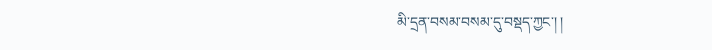མི་དྲན་བསམ་བསམ་དུ་བསྡད་ཀྱང་། །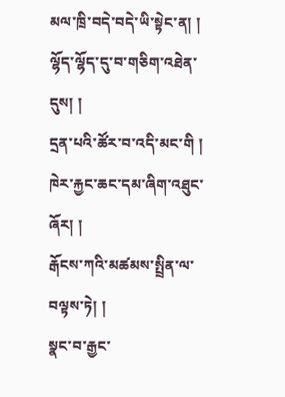མལ་ཁྲི་བདེ་བདེ་ཡི་སྟེང་ན། །
ལྷོད་ལྷོད་དུ་བ་གཅིག་འཐེན་དུས། །
དྲན་པའི་ཚོར་བ་འདི་མང་གི །
ཁེར་རྐྱང་ཆང་དམ་ཞིག་འཐུང་ཞོར། །
རྒོངས་ཀའི་མཚམས་སྤྲིན་ལ་བལྟས་ཏེ། །
སྣང་བ་རྒྱང་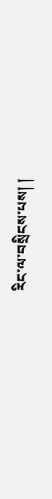རིང་ལ་བསྲིངས་པས། །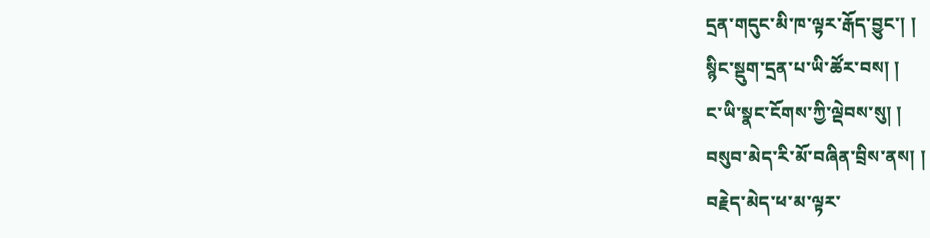དྲན་གདུང་མི་ཁ་ལྟར་རྒོད་བྱུང་། །
སྙིང་སྡུག་དྲན་པ་ཡི་ཚོར་བས། །
ང་ཡི་སྣང་ངོགས་ཀྱི་ལྡེབས་སུ། །
བསུབ་མེད་རི་མོ་བཞིན་བྲིས་ནས། །
བརྗེད་མེད་ཕ་མ་ལྟར་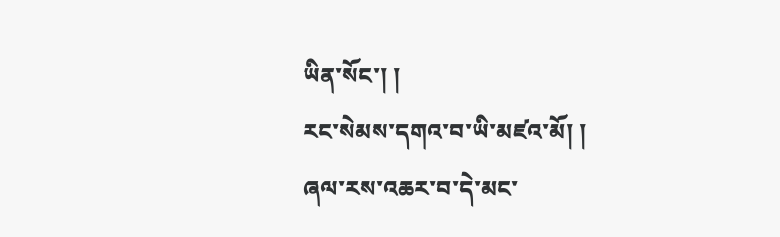ཡིན་སོང་། །
རང་སེམས་དགའ་བ་ཡི་མཛའ་མོ། །
ཞལ་རས་འཆར་བ་དེ་མང་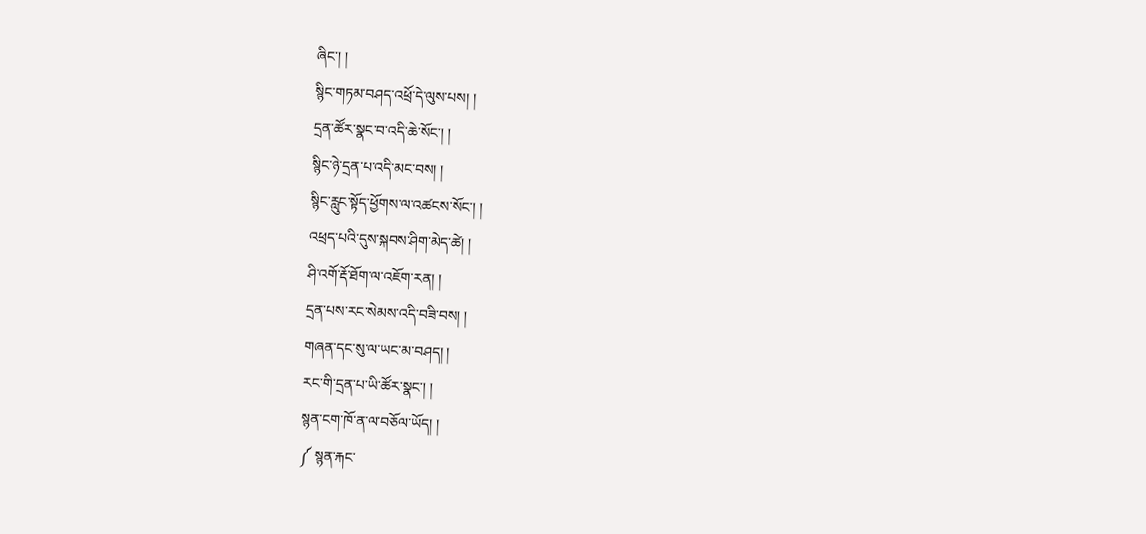ཞིང་། །
སྙིང་གཏམ་བཤད་འཕྲོ་དེ་ལུས་པས། །
དྲན་ཚོར་སྣང་བ་འདི་ཆེ་སོང་། །
སྙིང་ཉེ་དྲན་པ་འདི་མང་བས། །
སྙིང་རླུང་སྟོད་ཕྱོགས་ལ་འཚངས་སོང་། །
འཕྲད་པའི་དུས་སྐབས་ཤིག་མེད་ཚེ། །
ཤི་འགོ་རྡོ་ཐོག་ལ་འཇོག་རན། །
དྲན་པས་རང་སེམས་འདི་བཟི་བས། །
གཞན་དང་སུ་ལ་ཡང་མ་བཤད། །
རང་གི་དྲན་པ་ཡི་ཚོར་སྣང་། །
སྙན་ངག་ཁོ་ན་ལ་བཅོལ་ཡོད། །
༼ སྙན་རྐང་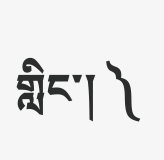གླིང་། ༽